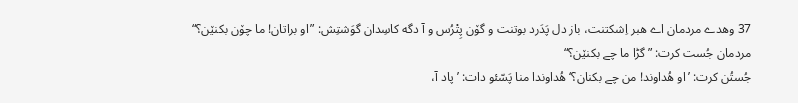37 وهدے مردمان اے هبر اِشکتنت، باز دل پَدَرد بوتنت و گۆن پِتْرُس و آ دگه کاسِدان گوَشتِش: ”او براتان! ما چۆن بکنێن؟“
مردمان جُست کرت: ”گڑا ما چے بکنێن؟“
جُستُن کرت: ’او هُداوند! من چے بکنان؟‘ هُداوندا منا پَسّئو دات: ’پاد آ،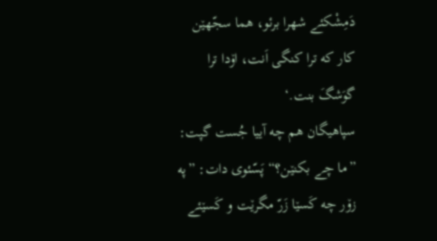دَمِشْکئے شهرا برئو، هما سجّهێن کار که ترا کنگی اَنت، اۆدا ترا گوَشگَ بنت.‘
سپاهیگان هم چه آییا جُست گپت: ”ما چے بکنێن؟“ پَسّئوی دات: ”په زۆر چه کَسێا زَرّ مگرێت و کَسێئے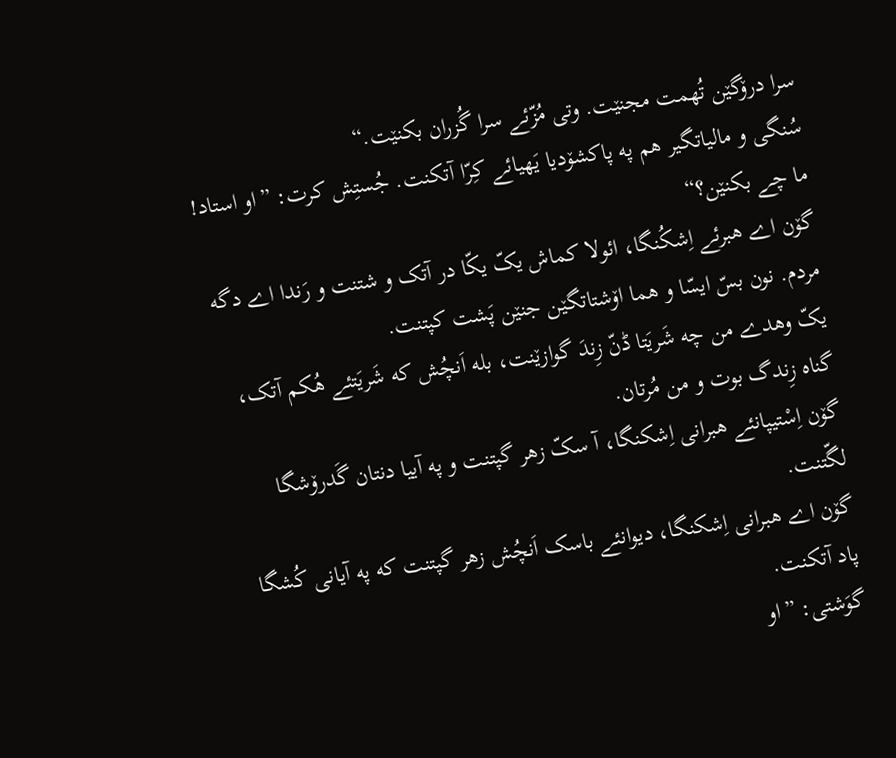سرا درۆگێن تُهمت مجنێت. وتی مُزّئے سرا گُزران بکنێت.“
سُنگی و مالیاتگیر هم په پاکشۆدیا یَهیائے کِرّا آتکنت. جُستِش کرت: ”او استاد! ما چے بکنێن؟“
گۆن اے هبرئے اِشکُنگا، ائولا کماش یکّ یکّا در آتک و شتنت و رَندا اے دگه مردم. نون بسّ ایسّا و هما اۆشتاتگێن جنێن پَشت کپتنت.
یکّ وهدے من چه شَریَتا ڈنّ زِندَ گوازێنت، بله اَنچُش که شَریَتئے هُکم آتک، گناه زِندگ بوت و من مُرتان.
گۆن اِسْتیپانئے هبرانی اِشکنگا، آ سکّ زهر گپتنت و په آییا دنتان گَدرۆشگا لگّتنت.
گۆن اے هبرانی اِشکنگا، دیوانئے باسک اَنچُش زهر گپتنت که په آیانی کُشگا پاد آتکنت.
گوَشتی: ”او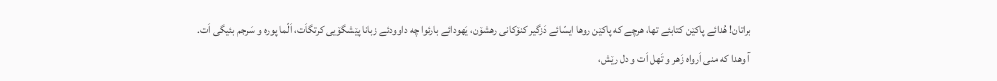براتان! هُدائے پاکێن کتابئے تها، هرچے که پاکێن روها ایسّائے دَزگیر کنۆکانی رهشۆن، یَهودائے بارئوا چه داوودئے زبانا پێشگۆیی کرتگاَت، اَلّما پوره و سَرجم بئیگی اَت.
آ وهدا که منی اَرواه زَهر و تَهل اَت و دل رێش،